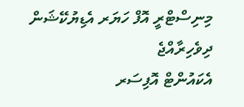މިނިސްޓްރީ އޮފް ހަޔަރ އެޑިޔުކޭޝަން
ދިވެހިރާއްޖެ
އެކައުންޓް އޮފިސަރ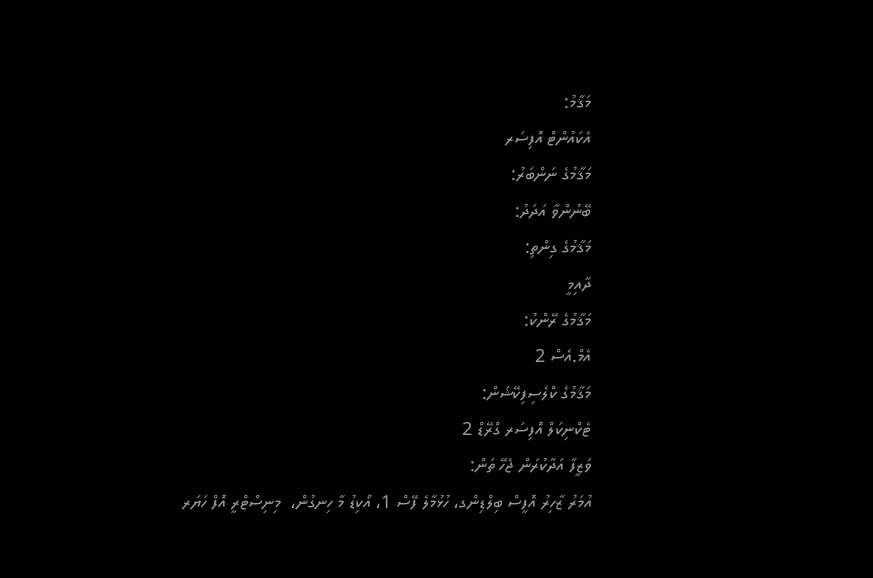މަޤާމު:
އެކައުންޓް އޮފިސަރ
މަޤާމުގެ ނަންބަރު:
ބޭނުންވާ އަދަދު:
މަޤާމުގެ ގިންތި:
ދާއިމީ
މަޤާމުގެ ރޭންކު:
އެމް.އެސް 2
މަޤާމުގެ ކްލެސިފިކޭޝަން:
ޓެކްނިކަލް އޮފިސަރ ގްރޭޑް 2
ވަޒީފާ އަދާކުރަން ޖެހޭ ތަން:
އުމަރު ޒާހިރު އޮފީސް ބިލްޑިންގ، ހުޅުމާލެ ފޭސް 1، އޯކިޑު މާ ހިނގުން،  މިނިސްޓްރީ އޮފް ހަޔަރ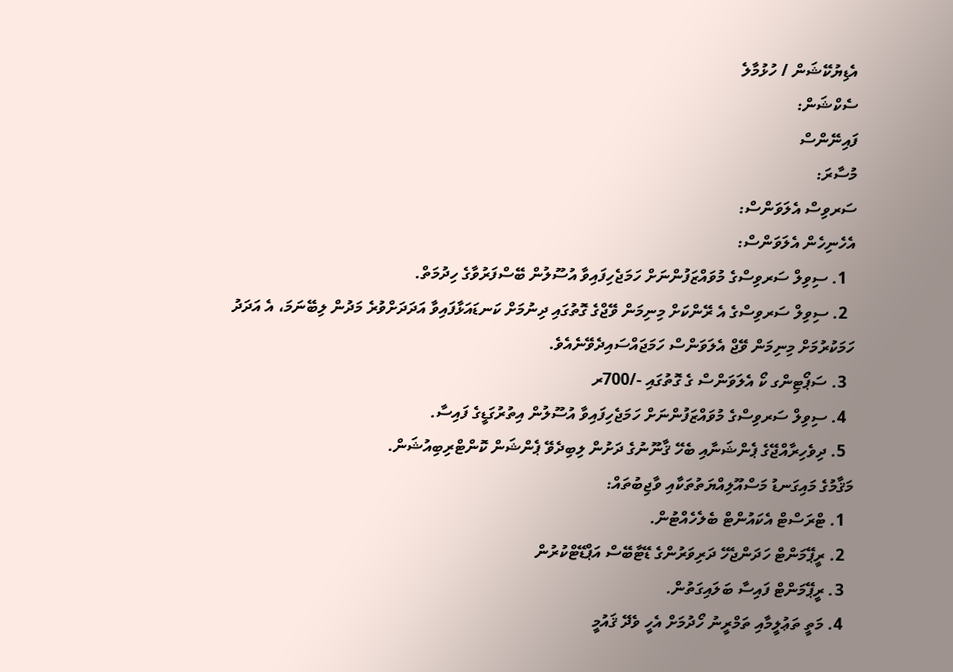އެޑިޔުކޭޝަން / ހުޅުމާލެ
ސެކްޝަން:
ފައިނޭންސް
މުސާރަ:
ސަރވިސް އެލަވަންސް:
އެހެނިހެން އެލަވަންސް:
  1. ސިވިލް ސަރވިސްގެ މުވައްޒަފުންނަށް ހަމަޖެހިފައިވާ އުސޫލުން ބޭސްފަރުވާގެ ހިދުމަތް.
  2. ސިވިލް ސަރވިސްގެ އެ ރޭންކަށް މިނިމަން ވޭޖްގެ ގޮތުގައި ދިނުމަށް ކަނޑައަޅާފައިވާ އަދަދަށްވުރެ މަދުން ލިބޭނަމަ، އެ އަދަދު ހަމަކުރުމަށް މިނިމަން ވޭޖް އެލަވަންސް ހަމަޖައްސައިދެވޭނެއެވެ.
  3. ސަޕޯޓިންގ ކޯ އެލަވަންސް ގެ ގޮތުގައި -/700ރ
  4. ސިވިލް ސަރވިސްގެ މުވައްޒަފުންނަށް ހަމަޖެހިފައިވާ އުސޫލުން އިތުރުގަޑީގެ ފައިސާ.
  5. ދިވެހިރާއްޖޭގެ ޕެންޝަނާއި ބެހޭ ޤާނޫނުގެ ދަށުން ލިބިދެވޭ ޕެންޝަން ކޮންޓްރިބިއުޝަން.
މަޤާމުގެ މައިގަނޑު މަސްއޫލިއްޔަތުތަކާއި ވާޖިބުތައް:
  1. ޓްރަސްޓް އެކައުންޓް ބެލެހެއްޓުން.
  2. ރީޕޭމަންޓް ހަދަންޖެހޭ ދަރިވަރުންގެ ޑޭޓާބޭސް އަޕްޑޭޓްކުރުން
  3. ރީޕޭމަންޓް ފައިސާ ބަލައިގަތުން.
  4. މަތީ ތަޢުލީމާއި ތަމްރީނު ހޯދުމަށް އެހީ ވެދޭ ޤައުމީ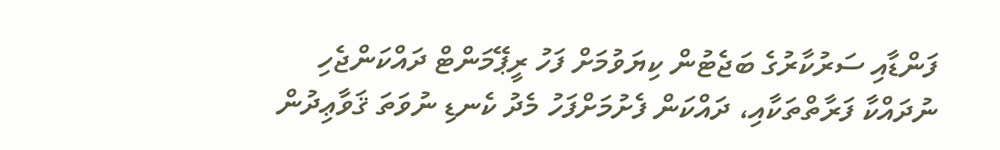ފަންޑާއި ސަރުކާރުގެ ބަޖެޓުން ކިޔަވުމަށް ފަހު ރީޕޭމަންޓް ދައްކަންޖެހި ނުދައްކާ ފަރާތްތަކާއި، ދައްކަން ފެށުމަށްފަހު މެދު ކެނޑި ނުވަތަ ޤަވާޢިދުން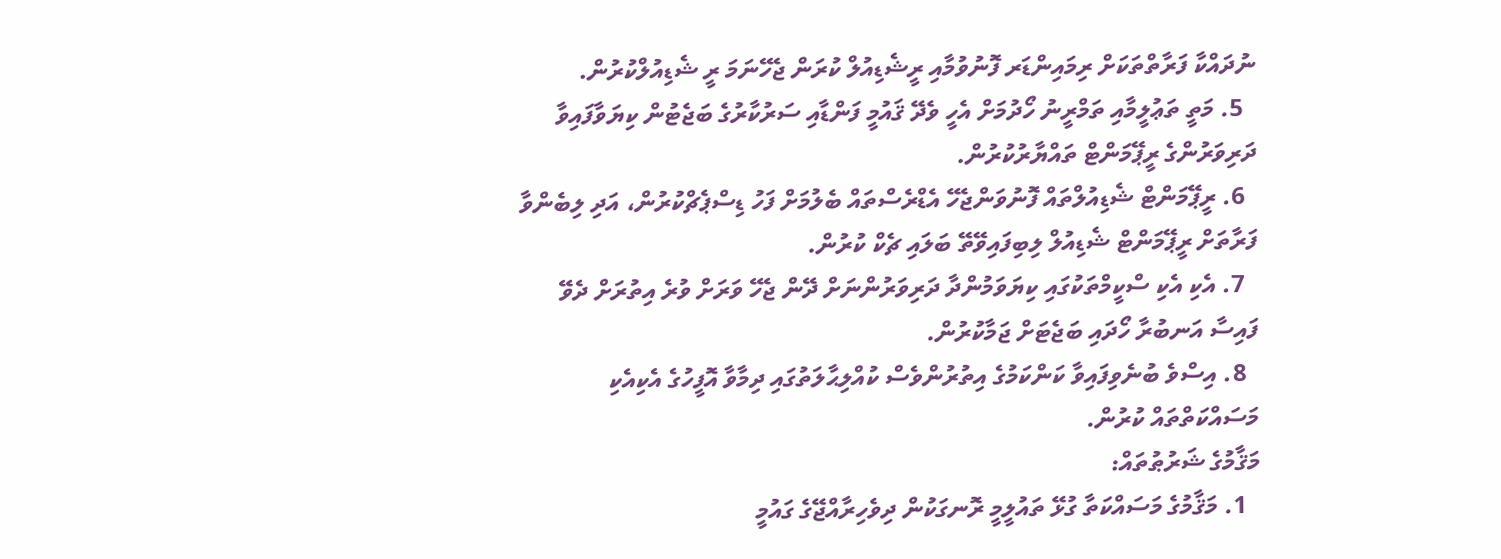ނުދައްކާ ފަރާތްތަކަށް ރިމައިންޑަރ ފޮނުވުމާއި ރީޝެޑިއުލް ކުރަން ޖެހޭނަމަ ރީ ޝެޑިއުލްކުރުން.
  5. މަތީ ތަޢުލީމާއި ތަމްރީނު ހޯދުމަށް އެހީ ވެދޭ ޤައުމީ ފަންޑާއި ސަރުކާރުގެ ބަޖެޓުން ކިޔަވާފައިވާ ދަރިވަރުންގެ ރީޕޭމަންޓް ތައްޔާރުކުރުން.
  6. ރީޕޭމަންޓް ޝެޑިއުލްތައް ފޮނުވަންޖެހޭ އެޑްރެސްތައް ބެލުމަށް ފަހު ޑިސްޕެޗްކުރުން، އަދި ލިބެންވާ ފަރާތަށް ރީޕޭމަންޓް ޝެޑިއުލް ލިބިފައިވޭތޭ ބަލައި ޗެކް ކުރުން.
  7. އެކި އެކި ސްކީމްތަކުގައި ކިޔަވަމުންދާ ދަރިވަރުންނަށް ދޭން ޖެހޭ ވަރަށް ވުރެ އިތުރަށް ދެވޭ ފައިސާ އަނބުރާ ހޯދައި ބަޖެޓަށް ޖަމާކުރުން.
  8. އިސްވެ ބުނެވިފައިވާ ކަންކަމުގެ އިތުރުންވެސް ކުއްލިޙާލަތުގައި ދިމާވާ އޮފީހުގެ އެކިއެކި މަސައްކަތްތައް ކުރުން.
މަޤާމުގެ ޝަރުޠުތައް:
  1. މަޤާމުގެ މަސައްކަތާ ގުޅޭ ތައުލީމީ ރޮނގަކުން ދިވެހިރާއްޖޭގެ ގައުމީ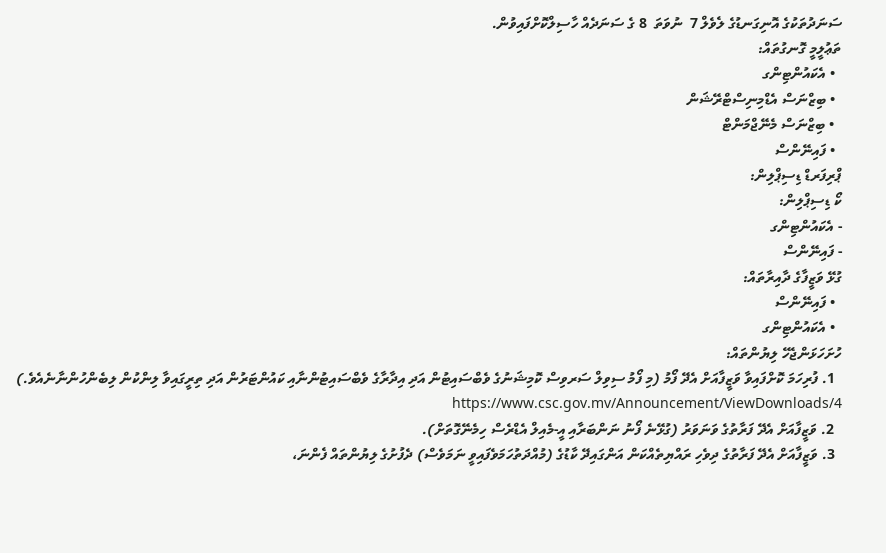ސަނަދުތަކުގެ އޮނިގަނޑުގެ ލެވެލް 7  ނުވަތަ  8 ގެ ސަނަދެއް ހާސިލްކޮށްފައިވުން.
ތަޢުލީމީ ގޮނގުތައް:
  • އެކައުންޓިންގ
  • ބިޒްނަސް އެޑްމިނިސްޓްރޭޝަން
  • ބިޒްނަސް މެނޭޖްމަންޓް
  • ފައިނޭންސް
ޕްރިފަރޑް ޑިސިޕްލިން:
ކޯ ޑިސިޕްލިން:
- އެކައުންޓިންގ
- ފައިނޭންސް
ގުޅޭ ވަޒީފާގެ ދާއިރާތައް:
  • ފައިނޭންސް
  • އެކައުންޓިންގ
ހުށަހަޅަންޖެހޭ ލިޔުންތައް:
  1. ފުރިހަމަ ކޮށްފައިވާ ވަޒީފާއަށް އެދޭ ފޯމު (މި ފޯމު ސިވިލް ސަރވިސް ކޮމިޝަނުގެ ވެބްސައިޓުން އަދި އިދާރާގެ ވެބްސައިޓުންނާއި ކައުންޓަރުން އަދި ތިރީގައިވާ ލިންކުން ލިބެންހުންނާނެއެވެ.) https://www.csc.gov.mv/Announcement/ViewDownloads/4
  2. ވަޒީފާއަށް އެދޭ ފަރާތުގެ ވަނަވަރު (ގުޅޭނެ ފޯނު ނަންބަރާއި އީ-މެއިލް އެޑްރެސް ހިމެނޭގޮތަށް).
  3. ވަޒީފާއަށް އެދޭ ފަރާތުގެ ދިވެހި ރައްޔިތެއްކަން އަންގައިދޭ ކާޑުގެ (މުއްދަތުހަމަވެފައިވީ ނަމަވެސް) ދެފުށުގެ ލިޔުންތައް ފެންނަ،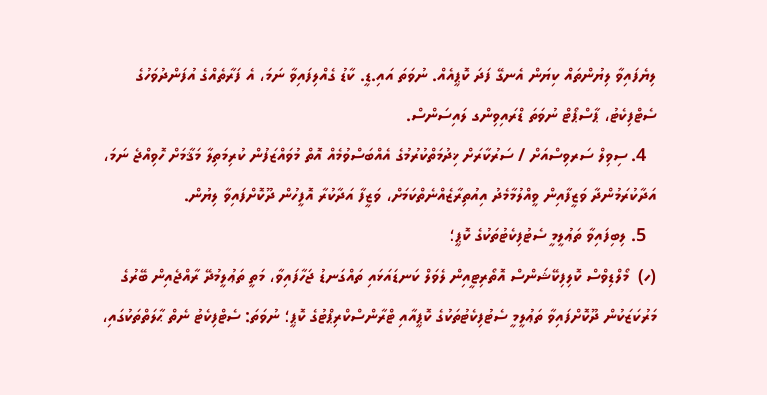ލިޔެފައިވާ ލިޔުންތައް ކިޔަން އެނގޭ ފަދަ ކޮޕީއެއް. ނުވަތަ އައި.ޑީ. ކާޑު ގެއްލިފައިވާ ނަމަ، އެ ފަރާތެއްގެ އުފަންދުވަހުގެ ސެޓްފިކެޓު، ޕާސްޕޯޓް ނުވަތަ ޑްރައިވިންގ ލައިސަންސް.
  4. ސިވިލް ސަރވިސްއަށް / ސަރުކާރަށް ޚިދުމަތްކުރުމުގެ އެއްބަސްވުމެއް އޮތް މުވައްޒަފުން ކުރިމަތިލާ މަޤާމަށް ހޮވިއްޖެ ނަމަ، އަދާކުރަމުންދާ ވަޒީފާއިން ވީއްލުމާމެދު އިއުތިރާޒެއްނެތްކަމަށް، ވަޒީފާ އަދާކުރާ އޮފީހުން ދޫކޮށްފައިވާ ލިޔުން.
  5. ލިބިފައިވާ ތަޢުލީމީ ސެޓުފިކެޓުތަކުގެ ކޮޕީ؛
(ހ)  މޯލްޑިވްސް ކޮލިފިކޭޝަންސް އޮތޯރިޓީއިން ލެވަލް ކަނޑައަޅައި ތައްގަނޑު ޖަހާފައިވާ، މަތީ ތަޢުލީމުދޭ ރާއްޖެއިން ބޭރުގެ މަރުކަޒަކުން ދޫކޮށްފައިވާ ތަޢުލީމީ ސެޓުފިކެޓުތަކުގެ ކޮޕީއާއި ޓްރާންސްކްރިޕްޓުގެ ކޮޕީ؛ ނުވަތަ: ސެޓްފިކެޓު ނެތް ޙާލަތްތަކުގައި،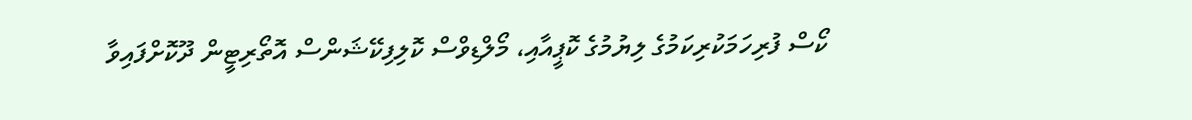ކޯސް ފުރިހަމަކުރިކަމުގެ ލިޔުމުގެ ކޮޕީއާއި، މޯލްޑިވްސް ކޮލިފިކޭޝަންސް އޮތޯރިޓީން ދޫކޮށްފައިވާ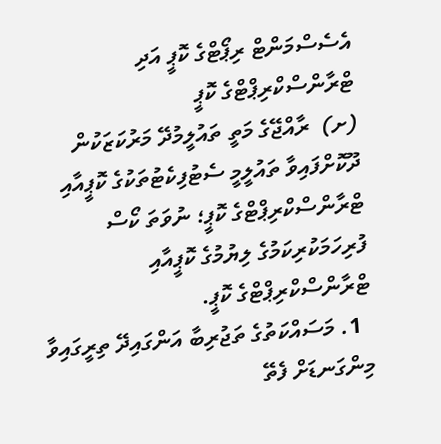އެސެސްމަންޓް ރިޕޯޓްގެ ކޮޕީ އަދި ޓްރާންސްކްރިޕްޓްގެ ކޮޕީ
(ށ)  ރާއްޖޭގެ މަތީ ތައުލީމުދޭ މަރުކަޒަކުން ދޫކޮށްފައިވާ ތައުލީމީ ސެޓުފިކެޓުތަކުގެ ކޮޕީއާއި ޓްރާންސްކްރިޕްޓްގެ ކޮޕީ؛ ނުވަތަ ކޯސް ފުރިހަމަކުރިކަމުގެ ލިޔުމުގެ ކޮޕީއާއި ޓްރާންސްކްރިޕްޓްގެ ކޮޕީ.
  1. މަސައްކަތުގެ ތަޖުރިބާ އަންގައިދޭ ތިރީގައިވާ މިންގަނޑަށް ފެތޭ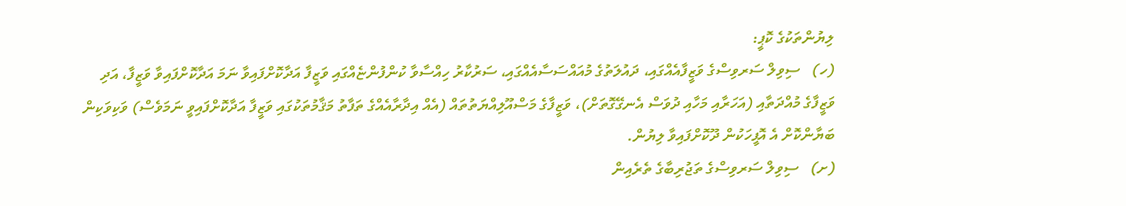ލިޔުންތަކުގެ ކޮޕީ:
(ހ)   ސިވިލް ސަރވިސްގެ ވަޒީފާއެއްގައި، ދައުލަތުގެ މުއައްސަސާއެއްގައި، ސަރުކާރު ހިއްސާވާ ކުންފުންޏެއްގައި ވަޒީފާ އަދާކޮށްފައިވާ ނަމަ އަދާކޮށްފައިވާ ވަޒީފާ، އަދި ވަޒީފާގެ މުއްދަތާއި (އަހަރާއި މަހާއި ދުވަސް އެނގޭގޮތަށް)، ވަޒީފާގެ މަސްއޫލިއްޔަތުތައް (އެއް އިދާރާއެއްގެ ތަފާތު މަޤާމުތަކުގައި ވަޒީފާ އަދާކޮށްފައިވީ ނަމަވެސް) ވަކިވަކިން ބަޔާންކޮށް އެ އޮފީހަކުން ދޫކޮށްފައިވާ ލިޔުން.
(ށ)   ސިވިލް ސަރވިސްގެ ތަޖުރިބާގެ ތެރެއިން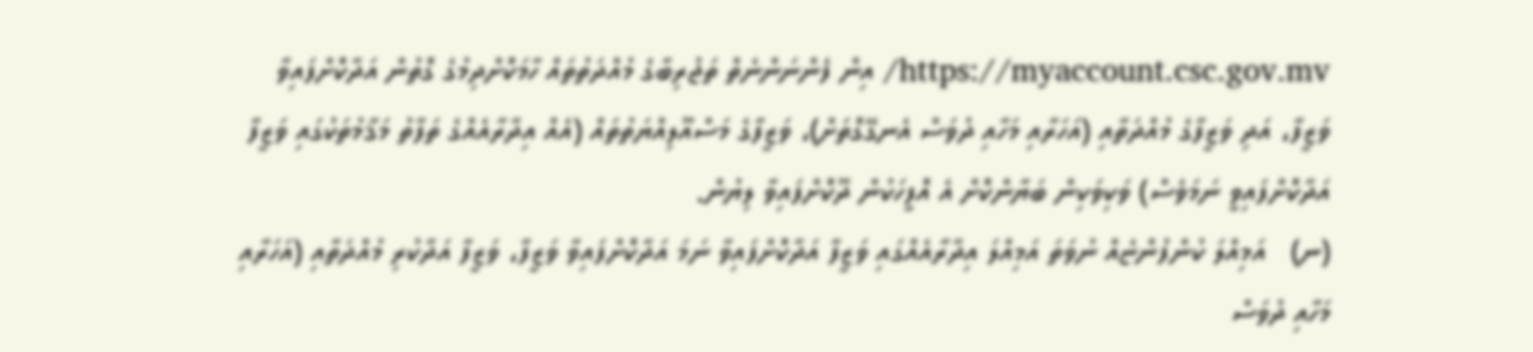https://myaccount.csc.gov.mv/ އިން ފެންނަންނެތް ތަޖުރިބާގެ މުއްދަތުތައް ހާމަކޮށްދިމުގެ ގޮތުން އަދާކޮށްފައިވާ ވަޒީފާ، އަދި ވަޒީފާގެ މުއްދަތާއި (އަހަރާއި މަހާއި ދުވަސް އެނގޭގޮތަށް)، ވަޒީފާގެ މަސްއޫލިއްޔަތުތައް (އެއް އިދާރާއެއްގެ ތަފާތު މަޤާމުތަކުގައި ވަޒީފާ އަދާކޮށްފައިވީ ނަމަވެސް) ވަކިވަކިން ބަޔާންކޮށް އެ އޮފީހަކުން ދޫކޮށްފައިވާ ލިޔުން.
(ނ)   އަމިއްލަ ކުންފުންޏެއް ނުވަތަ އަމިއްލަ އިދާރާއެއްގައި ވަޒީފާ އަދާކޮށްފައިވާ ނަމަ އަދާކޮށްފައިވާ ވަޒީފާ، ވަޒީފާ އަދާކުރި މުއްދަތާއި (އަހަރާއި މަހާއި ދުވަސް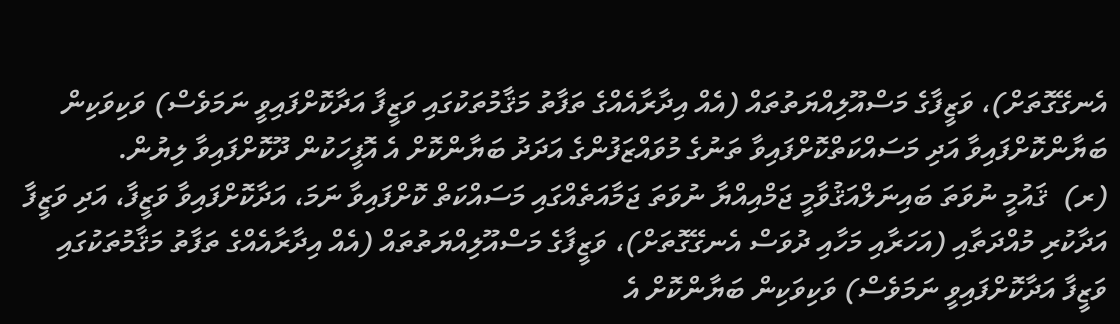އެނގޭގޮތަށް)، ވަޒީފާގެ މަސްއޫލިއްޔަތުތައް (އެއް އިދާރާއެއްގެ ތަފާތު މަޤާމުތަކުގައި ވަޒީފާ އަދާކޮށްފައިވީ ނަމަވެސް) ވަކިވަކިން ބަޔާންކޮށްފައިވާ އަދި މަސައްކަތްކޮށްފައިވާ ތަނުގެ މުވައްޒަފުންގެ އަދަދު ބަޔާންކޮށް އެ އޮފީހަކުން ދޫކޮށްފައިވާ ލިޔުން.
(ރ)  ޤައުމީ ނުވަތަ ބައިނަލްއަޤުވާމީ ޖަމްއިއްޔާ ނުވަތަ ޖަމާއަތެއްގައި މަސައްކަތް ކޮށްފައިވާ ނަމަ، އަދާކޮށްފައިވާ ވަޒީފާ، އަދި ވަޒީފާ އަދާކުރި މުއްދަތާއި (އަހަރާއި މަހާއި ދުވަސް އެނގޭގޮތަށް)، ވަޒީފާގެ މަސްއޫލިއްޔަތުތައް (އެއް އިދާރާއެއްގެ ތަފާތު މަޤާމުތަކުގައި ވަޒީފާ އަދާކޮށްފައިވީ ނަމަވެސް) ވަކިވަކިން ބަޔާންކޮށް އެ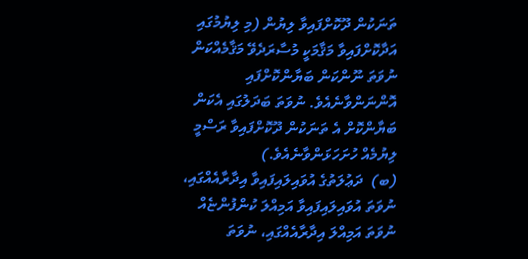ތަނަކުން ދޫކޮށްފައިވާ ލިޔުން (މި ލިޔުމުގައި އަދާކޮށްފައިވާ މަޤާމަކީ މުސާރަދެވޭ މަޤާމެއްކަން ނުވަތަ ނޫންކަން ބަޔާންކޮށްފައި އޮންނަންވާނެއެވެ. ނުވަތަ ބަދަލުގައި އެކަން ބަޔާންކޮށް އެ ތަނަކުން ދޫކޮށްފައިވާ ރަސްމީ ލިޔުމެއް ހުށަހަޅަންވާނެއެވެ.)
(ބ)  ދަޢުލަތުގެ އުވައިލައިފައިވާ އިދާރާއެއްގައި، ނުވަތަ އުވައިލައިފައިވާ އަމިއްލަ ކުންފުންޏެއް ނުވަތަ އަމިއްލަ އިދާރާއެއްގައި، ނުވަތަ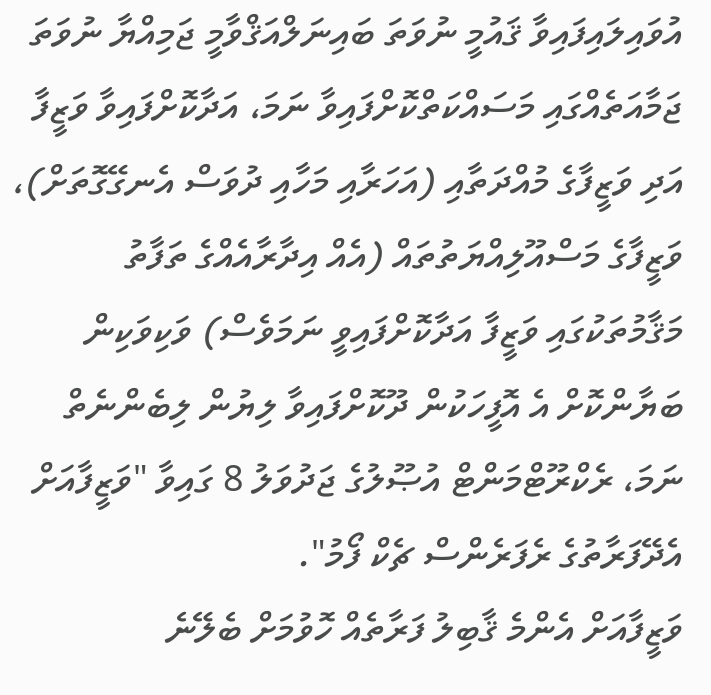އުވައިލައިފައިވާ ޤައުމީ ނުވަތަ ބައިނަލްއަޤްވާމީ ޖަމިއްޔާ ނުވަތަ ޖަމާއަތެއްގައި މަސައްކަތްކޮށްފައިވާ ނަމަ، އަދާކޮށްފައިވާ ވަޒީފާ އަދި ވަޒީފާގެ މުއްދަތާއި (އަހަރާއި މަހާއި ދުވަސް އެނގޭގޮތަށް)، ވަޒީފާގެ މަސްއޫލިއްޔަތުތައް (އެއް އިދާރާއެއްގެ ތަފާތު މަޤާމުތަކުގައި ވަޒީފާ އަދާކޮށްފައިވީ ނަމަވެސް) ވަކިވަކިން ބަޔާންކޮށް އެ އޮފީހަކުން ދޫކޮށްފައިވާ ލިޔުން ލިބެންނެތް ނަމަ، ރެކްރޫޓްމަންޓް އުޞޫލުގެ ޖަދުވަލު 8 ގައިވާ "ވަޒީފާއަށް އެދޭފަރާތުގެ ރެފަރެންސް ޗެކް ފޯމު".
ވަޒީފާއަށް އެންމެ ޤާބިލު ފަރާތެއް ހޮވުމަށް ބެލޭނެ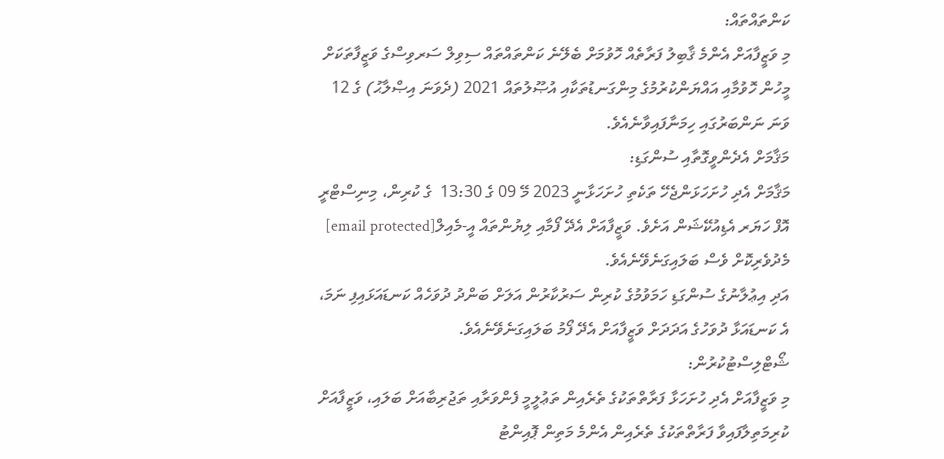ކަންތައްތައް:
މި ވަޒީފާއަށް އެންމެ ޤާބިލު ފަރާތެއް ހޮވުމަށް ބެލޭނެ ކަންތައްތައް ސިވިލް ސަރވިސްގެ ވަޒީފާތަކަށް މީހުން ހޮވުމާއި އައްޔަންކުރުމުގެ މިންގަނޑުތަކާއި އުޞޫލުތައް 2021 (ދެވަނަ އިޞްލާޙު) ގެ 12 ވަނަ ނަންބަރުގައި ހިމަނާފައިވާނެއެވެ.
މަޤާމަށް އެދެންވީގޮތާއި ސުންގަޑި:
މަޤާމަށް އެދި ހުށަހަޅަންޖެހޭ ތަކެތި ހުށަހަޅާނީ 2023 މޭ 09 ގެ 13:30  ގެ ކުރިން، މިނިސްޓްރީ އޮފް ހަޔަރ އެޑިއުކޭޝަން އަށެވެ. ވަޒީފާއަށް އެދޭ ފޯމާއި ލިޔުންތައް އީ-މެއިލް[email protected]  މެދުވެރިކޮށް ވެސް ބަލައިގަނެވޭނެއެވެ.
އަދި އިޢުލާނުގެ ސުންގަޑި ހަމަވުމުގެ ކުރިން ސަރުކާރުން އަލަށް ބަންދު ދުވަހެއް ކަނޑައަޅައިފި ނަމަ، އެ ކަނޑައަޅާ ދުވަހުގެ އަދަދަށް ވަޒީފާއަށް އެދޭ ފޯމު ބަލައިގަނެވޭނެއެވެ.
ޝޯޓްލިސްޓުކުރުން:
މި ވަޒީފާއަށް އެދި ހުށަހަޅާ ފަރާތްތަކުގެ ތެރެއިން ތަޢުލީމީ ފެންވަރާއި ތަޖުރިބާއަށް ބަލައި، ވަޒީފާއަށް ކުރިމަތިލާފައިވާ ފަރާތްތަކުގެ ތެރެއިން އެންމެ މަތިން ޕޮއިންޓު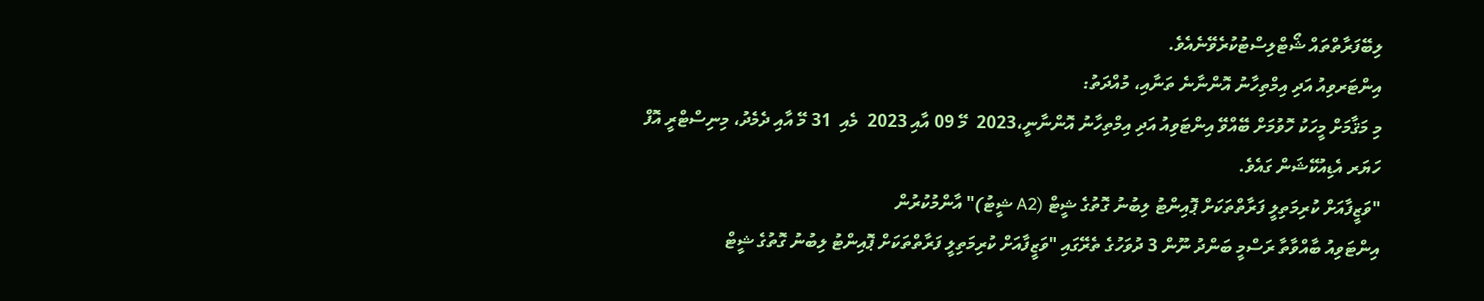ލިބޭފަރާތްތައް ޝޯޓްލިސްޓުކުރެވޭނެއެވެ.
އިންޓަރވިއު އަދި އިމްތިހާނު އޮންނާނެ ތަނާއި، މުއްދަތު:
މި މަޤާމަށް މީހަކު ހޮވުމަށް ބޭއްވޭ އިންޓަވިއު އަދި އިމްތިހާނު އޮންނާނީ،2023  މޭ 09 އާއި 2023  މެއި  31 މޭ އާއި ދެމެދު، މިނިސްޓްރީ އޮފް ހަޔަރ އެޑިއުކޭޝަން ގައެވެ.
"ވަޒީފާއަށް ކުރިމަތިލީ ފަރާތްތަކަށް ޕޮއިންޓު ލިބުނު ގޮތުގެ ޝީޓް (A2 ޝީޓު)" އާންމުކުރުން
އިންޓަވިއު ބާއްވާތާ ރަސްމީ ބަންދު ނޫން 3 ދުވަހުގެ ތެރޭގައި "ވަޒީފާއަށް ކުރިމަތިލީ ފަރާތްތަކަށް ޕޮއިންޓު ލިބުނު ގޮތުގެ ޝީޓް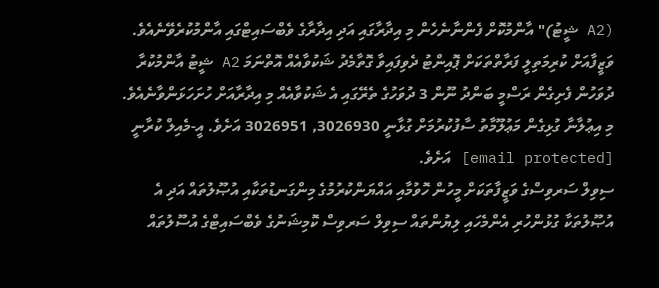(A2 ޝީޓު)" އާންމުކޮށް ފެންނާނެހެން މި އިދާރާގައި އަދި އިދާރާގެ ވެބްސައިޓްގައި އާންމުކުރެވޭނެއެވެ. ވަޒީފާއަށް ކުރިމަތިލީ ފަރާތްތަކަށް ޕޮއިންޓު ދެވިފައިވާ ގޮތާމެދު ޝަކުވާއެއް އޮތްނަމަ A2 ޝީޓު އާންމުކުރާ ދުވަހުން ފެށިގެން ރަސްމީ ބަންދު ނޫން 3 ދުވަހުގެ ތެރޭގައި އެ ޝަކުވާއެއް މި އިދާރާއަށް ހުށަހަޅަންވާނެއެވެ.
މި އިޢުލާނާ ގުޅިގެން މަޢުލޫމާތު ސާފުކުރުމަށް ގުޅާނީ 3026930, 3026951 އަށެވެ. އީ-މެއިލް ކުރާނީ [email protected] އަށެވެ.
ސިވިލް ސަރވިސްގެ ވަޒީފާތަކަށް މީހުން ހޮވުމާއި އައްޔަންކުރުމުގެ މިންގަނޑުތަކާއި އުޞޫލުތައް އަދި އެ އުޞޫލުތަކާ ގުޅުންހުރި އެންމެހައި ލިޔުންތައް ސިވިލް ސަރވިސް ކޮމިޝަނުގެ ވެބްސައިޓްގެ އުސޫލުތައް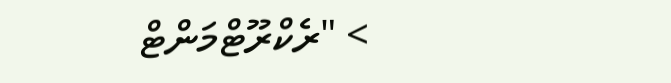> "ރެކްރޫޓްމަންޓް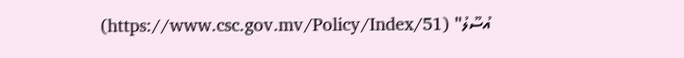އުސޫލު" (https://www.csc.gov.mv/Policy/Index/51)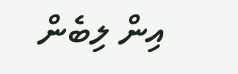އިން ލިބެން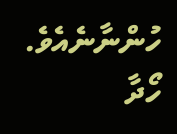ހުންނާނެއެވެ.
ހޯދާ